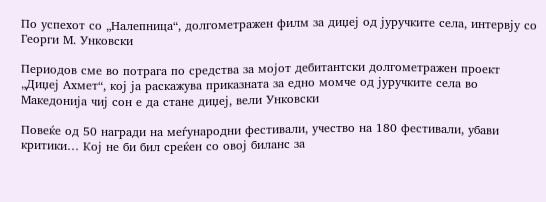По успехот со „Налепница“, долгометражен филм за диџеј од јуручките села, интервју со Георги М. Унковски

Периодов сме во потрага по средства за мојот дебитантски долгометражен проект „Диџеј Ахмет“, кој ја раскажува приказната за едно момче од јуручките села во Македонија чиј сон е да стане диџеј, вели Унковски

Повеќе од 50 награди на меѓународни фестивали, учество на 180 фестивали, убави критики… Кој не би бил среќен со овој биланс за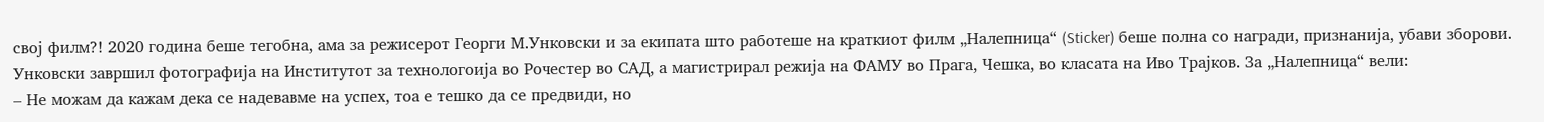свој филм?! 2020 година беше тегобна, ама за режисерот Георги М.Унковски и за екипата што работеше на краткиот филм „Налепница“ (Sticker) беше полна со награди, признанија, убави зборови.
Унковски завршил фотографија на Институтот за технологоија во Рочестер во САД, а магистрирал режија на ФАМУ во Прага, Чешка, во класата на Иво Трајков. За „Налепница“ вели:
– Не можам да кажам дека се надевавме на успех, тоа е тешко да се предвиди, но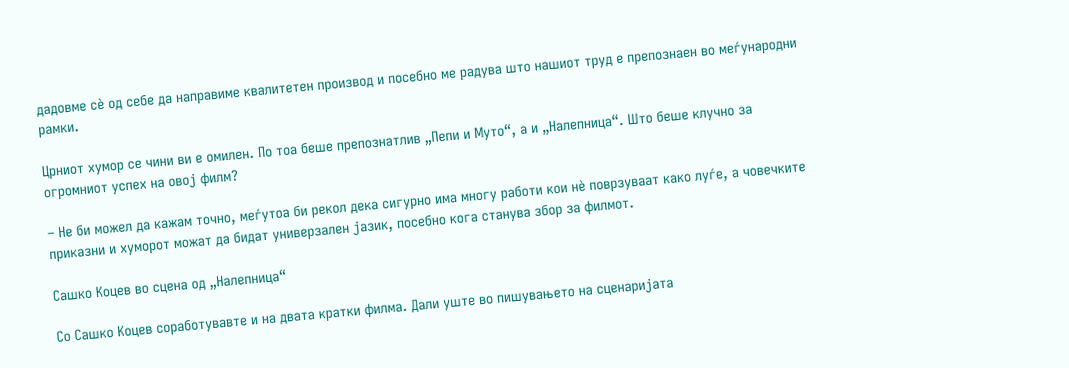дадовме сѐ од себе да направиме квалитетен производ и посебно ме радува што нашиот труд е препознаен во меѓународни рамки.

Црниот хумор се чини ви е омилен. По тоа беше препознатлив „Пепи и Муто“, а и „Налепница“. Што беше клучно за огромниот успех на овој филм?

– Не би можел да кажам точно, меѓутоа би рекол дека сигурно има многу работи кои нѐ поврзуваат како луѓе, а човечките приказни и хуморот можат да бидат универзален јазик, посебно кога станува збор за филмот.

Сашко Коцев во сцена од „Налепница“

Со Сашко Коцев соработувавте и на двата кратки филма. Дали уште во пишувањето на сценаријата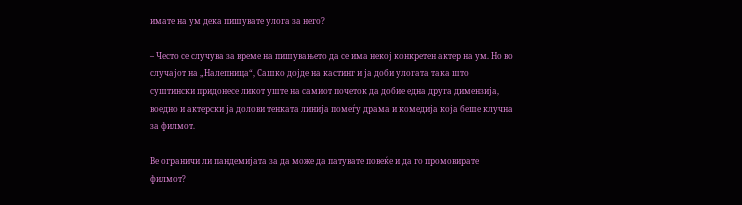имате на ум дека пишувате улога за него?

– Често се случува за време на пишувањето да се има некој конкретен актер на ум. Но во случајот на „Налепница“, Сашко дојде на кастинг и ја доби улогата така што суштински придонесе ликот уште на самиот почеток да добие една друга димензија, воедно и актерски ја долови тенката линија помеѓу драма и комедија која беше клучна за филмот.

Ве ограничи ли пандемијата за да може да патувате повеќе и да го промовирате филмот?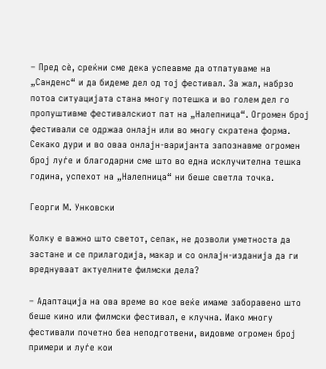– Пред сѐ, среќни сме дека успеавме да отпатуваме на „Санденс“ и да бидеме дел од тој фестивал. За жал, набрзо потоа ситуацијата стана многу потешка и во голем дел го пропуштивме фестивалскиот пат на „Налепница“. Огромен број фестивали се одржаа онлајн или во многу скратена форма. Секако дури и во оваа онлајн-варијанта запознавме огромен број луѓе и благодарни сме што во една исклучителна тешка година, успехот на „Налепница“ ни беше светла точка.

Георги М. Унковски

Колку е важно што светот, сепак, не дозволи уметноста да застане и се прилагодија, макар и со онлајн-изданија да ги вреднуваат актуелните филмски дела?

– Адаптација на ова време во кое веќе имаме заборавено што беше кино или филмски фестивал, е клучна. Иако многу фестивали почетно беа неподготвени, видовме огромен број примери и луѓе кои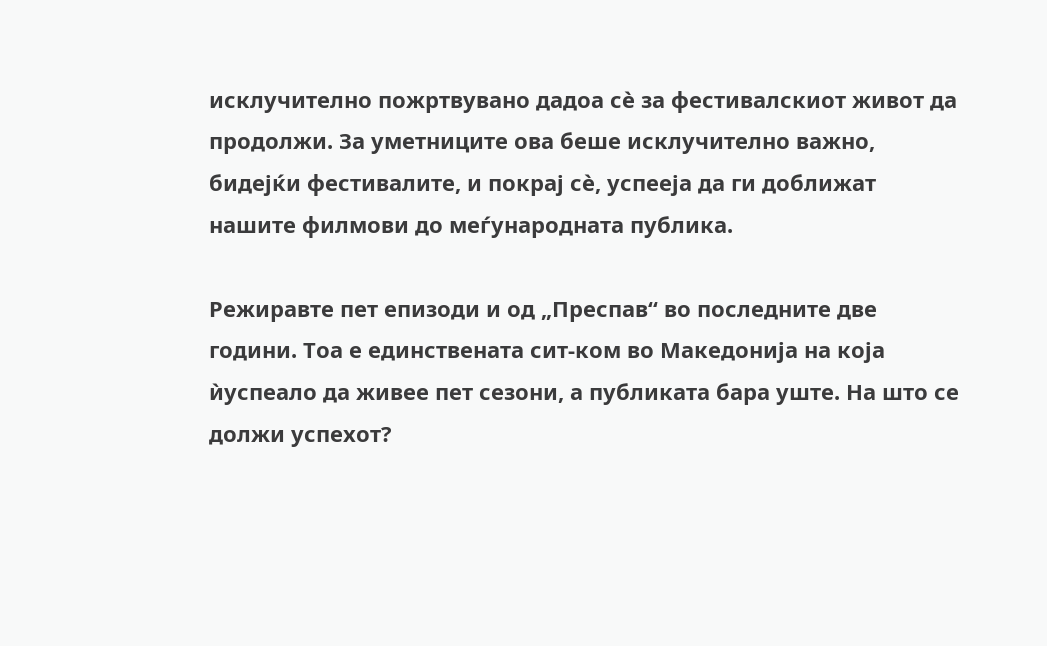исклучително пожртвувано дадоа сѐ за фестивалскиот живот да продолжи. За уметниците ова беше исклучително важно, бидејќи фестивалите, и покрај сѐ, успееја да ги доближат нашите филмови до меѓународната публика.

Режиравте пет епизоди и од „Преспав“ во последните две години. Тоа е единствената сит-ком во Македонија на која ѝуспеало да живее пет сезони, а публиката бара уште. На што се должи успехот?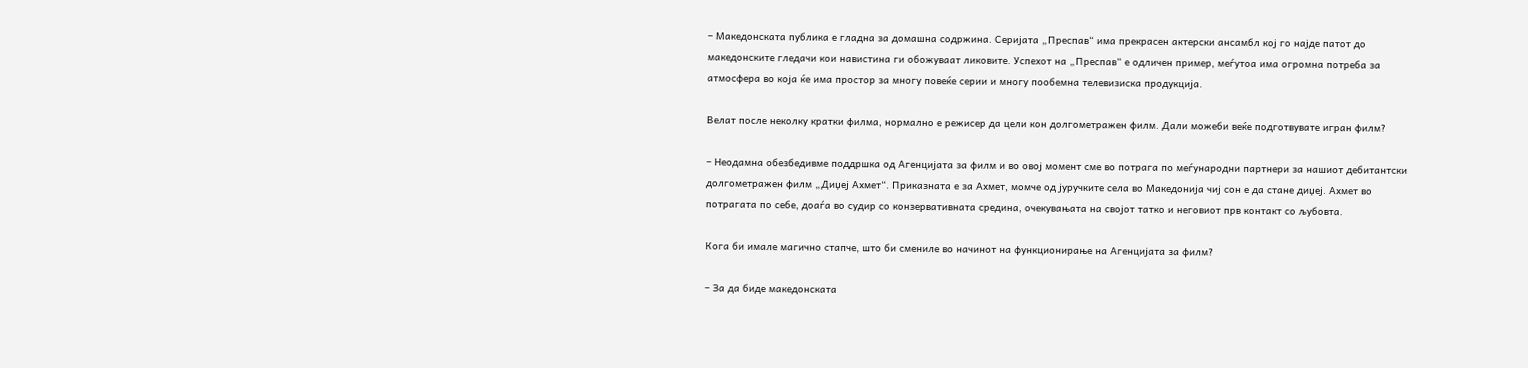– Македонската публика е гладна за домашна содржина. Серијата „Преспав“ има прекрасен актерски ансамбл кој го најде патот до македонските гледачи кои навистина ги обожуваат ликовите. Успехот на „Преспав“ е одличен пример, меѓутоа има огромна потреба за атмосфера во која ќе има простор за многу повеќе серии и многу пообемна телевизиска продукција.

Велат после неколку кратки филма, нормално е режисер да цели кон долгометражен филм. Дали можеби веќе подготвувате игран филм?

– Неодамна обезбедивме поддршка од Агенцијата за филм и во овој момент сме во потрага по меѓународни партнери за нашиот дебитантски долгометражен филм „Диџеј Ахмет“. Приказната е за Ахмет, момче од јуручките села во Македонија чиј сон е да стане диџеј. Ахмет во потрагата по себе, доаѓа во судир со конзервативната средина, очекувањата на својот татко и неговиот прв контакт со љубовта.

Кога би имале магично стапче, што би смениле во начинот на функционирање на Агенцијата за филм?

– За да биде македонската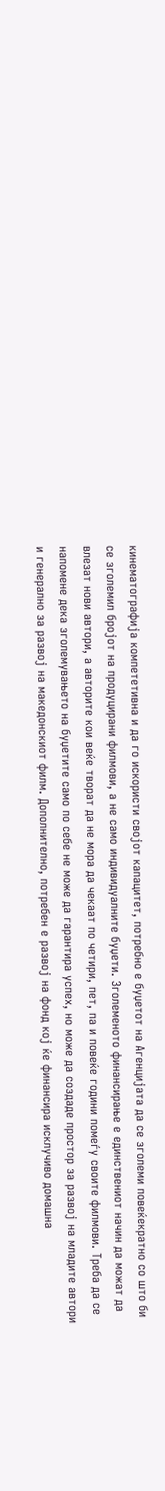кинематографија компететивна и да го искористи својот капацитет, потребно е буџетот на Агенцијата да се зголеми повеќекратно со што би се зголемил бројот на продуцирани филмови, а не само индивидуалните буџети. Зголеменото финансирање е единствениот начин да можат да влезат нови автори, а авторите кои веќе творат да не мора да чекаат по четири, пет, па и повеќе години помеѓу своите филмови. Треба да се напомене дека зголемувањето на буџетите само по себе не може да гарантира успех, но може да создаде простор за развој на младите автори и генерално за развој на македонскиот филм. Дополнително, потребен е развој на фонд кој ќе финансира исклучиво домашна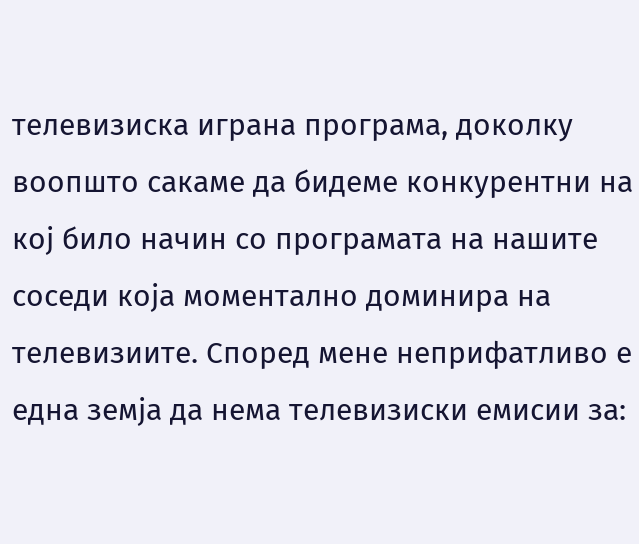телевизиска играна програма, доколку воопшто сакаме да бидеме конкурентни на кој било начин со програмата на нашите соседи која моментално доминира на телевизиите. Според мене неприфатливо е една земја да нема телевизиски емисии за: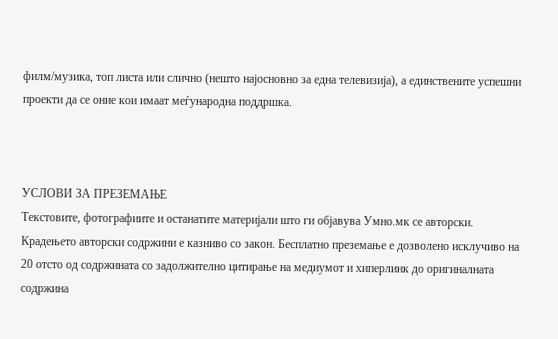филм/музика, топ листа или слично (нешто најосновно за една телевизија), а единствените успешни проекти да се оние кои имаат меѓународна поддршка.



УСЛОВИ ЗА ПРЕЗЕМАЊЕ
Текстовите, фотографиите и останатите материјали што ги објавува Умно.мк се авторски. Крадењето авторски содржини е казниво со закон. Бесплатно преземање е дозволено исклучиво на 20 отсто од содржината со задолжително цитирање на медиумот и хиперлинк до оригиналната содржина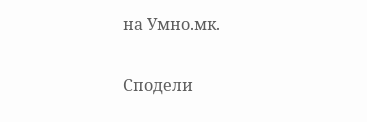на Умно.мк.

Сподели